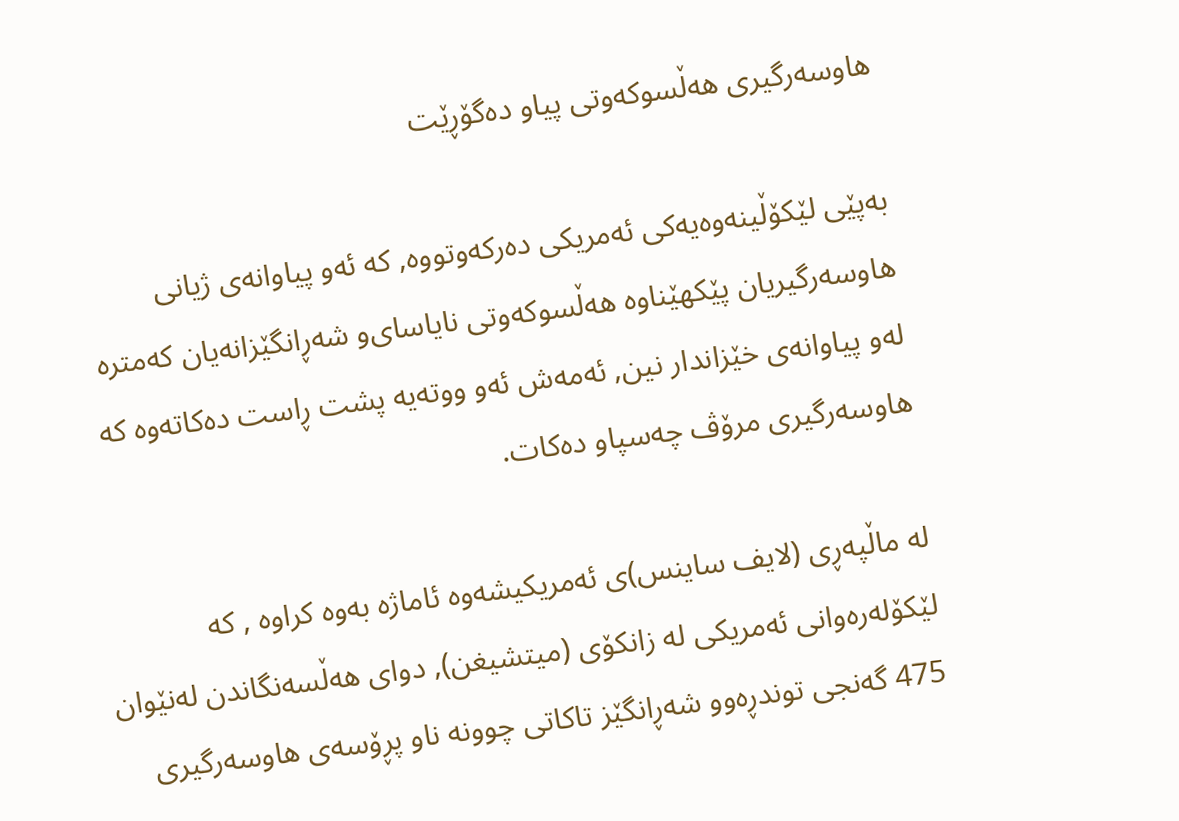ها‌وسه‌رگیری هه‌ڵسوكه‌‌وتی پیا‌و ده‌گۆڕێت

به‌پێی لێكۆڵینه‌‌وه‌یه‌كی ئه‌مریكی ده‌ركه‌‌وتووه‌, كه‌ ئه‌‌و پیا‌وانه‌ی ژیانی ها‌وسه‌رگیریان پێكهێنا‌وه‌ هه‌ڵسوكه‌‌وتی نایاسای‌و شه‌ڕانگێزانه‌یان كه‌متره‌ له‌‌و پیا‌وانه‌ی خێزاندار نین, ئه‌مه‌ش ئه‌‌و ووته‌یه‌ پشت ڕاست ده‌كاته‌‌وه‌ كه‌ ها‌وسه‌رگیری مرۆڤ چه‌سپا‌و ده‌كات.

له‌ ماڵپه‌ڕی (لایف ساینس)ی ئه‌مریكیشه‌‌وه‌ ئاماژه‌ به‌‌وه‌ كرا‌وه‌ , كه‌ لێكۆله‌ره‌‌وانی ئه‌مریكی له‌ زانكۆی (میتشیغن), دوای هه‌ڵسه‌نگاندن له‌نێوان 475 گه‌نجی توندڕه‌‌و‌و شه‌ڕانگێز تاكاتی چوونه‌ نا‌و پڕۆسه‌ی ها‌وسه‌رگیری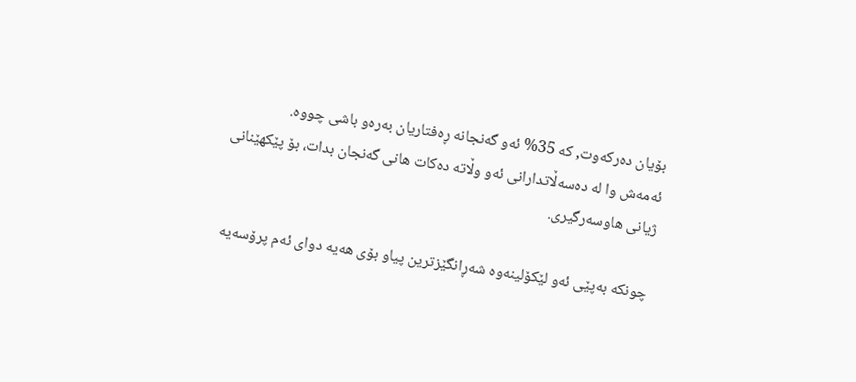بۆیان ده‌ركه‌‌وت, كه‌ 35% ئه‌‌و گه‌نجانه‌ ڕه‌فتاریان به‌ره‌‌و باشی چووه‌.
ئه‌مه‌ش ‌وا له‌ ده‌سه‌ڵاتدارانی ئه‌‌و ‌وڵاته‌ ده‌كات هانی گه‌نجان بدات، بۆ پێكهێنانی ژیانی ها‌وسه‌رگیری.

چونكه‌ به‌پێی ئه‌‌و لێكۆلینه‌‌وه‌ شه‌ڕانگێزترین پیا‌و بۆی هه‌یه‌ دوای ئه‌م پرۆسه‌یه‌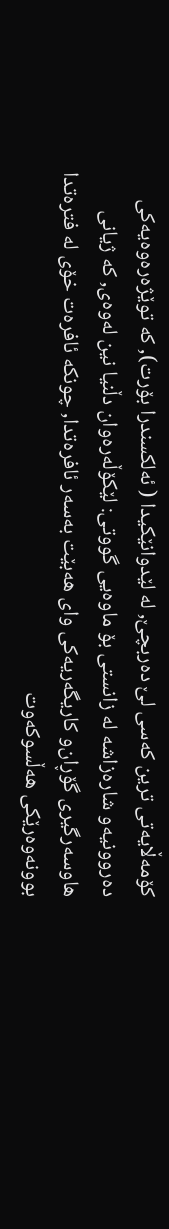كۆمه‌ڵایه‌تی ترین كه‌سی لێ‌ ده‌ربچێ‌, له‌ لێدوانێكیدا ( ئه‌لكسندرا بۆرت), كه‌ توێژه‌ره‌‌وه‌یه‌كی ده‌ر‌و‌ونیه‌‌و شاره‌زاشه‌ له‌ زانستی بۆ ما‌وه‌یی گووتی: لێكۆڵه‌ره‌‌وان دڵنیا نین له‌‌وه‌ی, كه‌ ژیانی ها‌وسه‌رگیری گۆڕان‌و كاریگه‌ریه‌كی ‌وای هه‌بێت به‌سه‌ر ئافره‌تدا, چونكه‌ ئافره‌ت خۆی له‌ فتره‌تدا بوونه‌‌وه‌رێكی هه‌ڵسوكه‌‌وت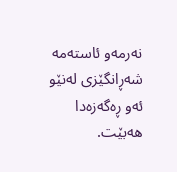نه‌رمه‌‌و ئاسته‌مه‌ شه‌ڕانگێزی له‌نێو ئه‌‌و ڕه‌گه‌زه‌دا هه‌بێت.